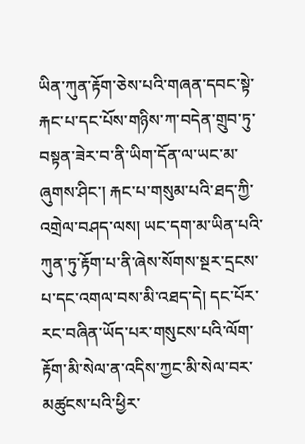ཡིན་ཀུན་རྟོག་ཅེས་པའི་གཞན་དབང་སྟེ་རྐང་པ་དང་པོས་གཉིས་ཀ་བདེན་གྲུབ་ཏུ་བསྟན་ཟེར་བ་ནི་ཡིག་དོན་ལ་ཡང་མ་ཞུགས་ཤིང་། རྐང་པ་གསུམ་པའི་ཐད་ཀྱི་འགྲེལ་བཤད་ལས། ཡང་དག་མ་ཡིན་པའི་ཀུན་ཏུ་རྟོག་པ་ནི་ཞེས་སོགས་སྔར་དྲངས་པ་དང་འགལ་བས་མི་འཐད་དེ། དང་པོར་རང་བཞིན་ཡོད་པར་གསུངས་པའི་ལོག་རྟོག་མི་སེལ་ན་འདིས་ཀྱང་མི་སེལ་བར་མཚུངས་པའི་ཕྱིར་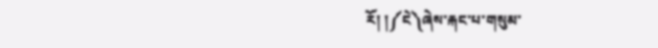རོ། །༼ངེ༽ཞེས་རྐང་པ་གསུམ་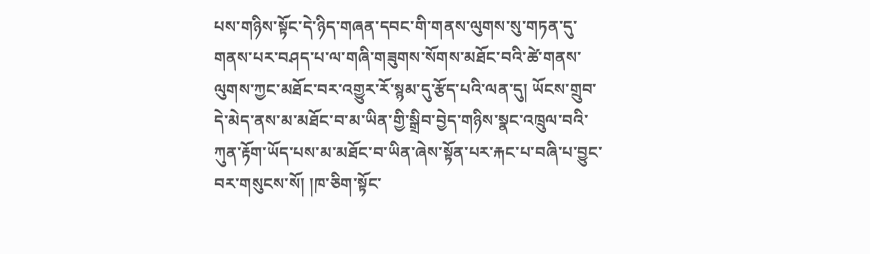པས་གཉིས་སྟོང་དེ་ཉིད་གཞན་དབང་གི་གནས་ལུགས་སུ་གཏན་དུ་གནས་པར་བཤད་པ་ལ་གཞི་གཟུགས་སོགས་མཐོང་བའི་ཚེ་གནས་ལུགས་ཀྱང་མཐོང་བར་འགྱུར་རོ་སྙམ་དུ་རྩོད་པའི་ལན་དུ། ཡོངས་གྲུབ་དེ་མེད་ནས་མ་མཐོང་བ་མ་ཡིན་གྱི་སྒྲིབ་བྱེད་གཉིས་སྣང་འཁྲུལ་བའི་ཀུན་རྟོག་ཡོད་པས་མ་མཐོང་བ་ཡིན་ཞེས་སྟོན་པར་རྐང་པ་བཞི་པ་བྱུང་བར་གསུངས་སོ། །ཁ་ཅིག་སྟོང་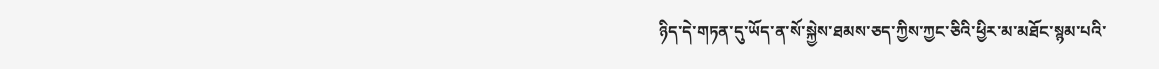ཉིད་དེ་གཏན་དུ་ཡོད་ན་སོ་སྐྱེས་ཐམས་ཅད་ཀྱིས་ཀྱང་ཅིའི་ཕྱིར་མ་མཐོང་སྙམ་པའི་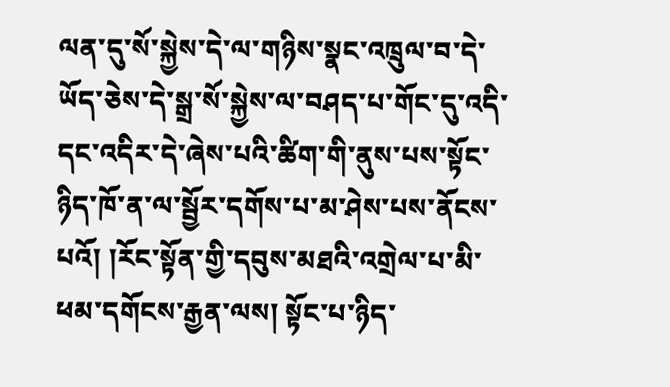ལན་དུ་སོ་སྐྱེས་དེ་ལ་གཉིས་སྣང་འཁྲུལ་བ་དེ་ཡོད་ཅེས་དེ་སྒྲ་སོ་སྐྱེས་ལ་བཤད་པ་གོང་དུ་འདི་དང་འདིར་དེ་ཞེས་པའི་ཚིག་གི་ནུས་པས་སྟོང་ཉིད་ཁོ་ན་ལ་སྦྱོར་དགོས་པ་མ་ཤེས་པས་ནོངས་པའོ། །རོང་སྟོན་གྱི་དབུས་མཐའི་འགྲེལ་པ་མི་ཕམ་དགོངས་རྒྱན་ལས། སྟོང་པ་ཉིད་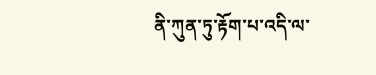ནི་ཀུན་ཏུ་རྟོག་པ་འདི་ལ་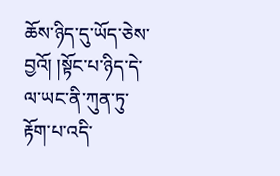ཆོས་ཉིད་དུ་ཡོད་ཅེས་བྱའོ། །སྟོང་པ་ཉིད་དེ་ལ་ཡང་ནི་ཀུན་ཏུ་རྟོག་པ་འདི་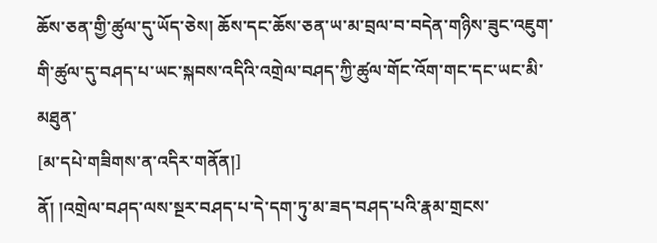ཆོས་ཅན་གྱི་ཚུལ་དུ་ཡོད་ཅེས། ཆོས་དང་ཆོས་ཅན་ཡ་མ་བྲལ་བ་བདེན་གཉིས་ཟུང་འཇུག་གི་ཚུལ་དུ་བཤད་པ་ཡང་སྐབས་འདིའི་འགྲེལ་བཤད་ཀྱི་ཚུལ་གོང་འོག་གང་དང་ཡང་མི་མཐུན་
[མ་དཔེ་གཟིགས་ན་འདིར་གནོན།]
ནོ། །འགྲེལ་བཤད་ལས་སྔར་བཤད་པ་དེ་དག་ཏུ་མ་ཟད་བཤད་པའི་རྣམ་གྲངས་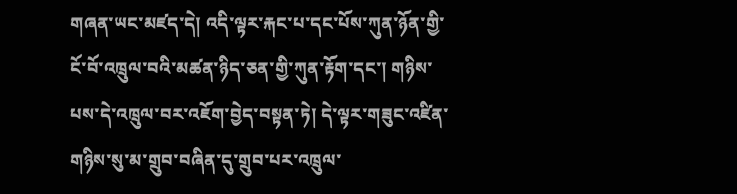གཞན་ཡང་མཛད་དེ། འདི་ལྟར་རྐང་པ་དང་པོས་ཀུན་ཉོན་གྱི་ངོ་བོ་འཁྲུལ་བའི་མཚན་ཉིད་ཅན་གྱི་ཀུན་རྟོག་དང་། གཉིས་པས་དེ་འཁྲུལ་བར་འཇོག་བྱེད་བསྟན་ཏེ། དེ་ལྟར་གཟུང་འཛིན་གཉིས་སུ་མ་གྲུབ་བཞིན་དུ་གྲུབ་པར་འཁྲུལ་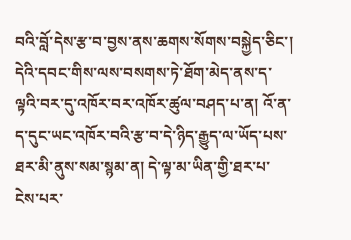བའི་བློ་དེས་རྩ་བ་བྱས་ནས་ཆགས་སོགས་བསྐྱེད་ཅིང་། དེའི་དབང་གིས་ལས་བསགས་ཏེ་ཐོག་མེད་ནས་ད་ལྟའི་བར་དུ་འཁོར་བར་འཁོར་ཚུལ་བཤད་པ་ན། འོ་ན་ད་དུང་ཡང་འཁོར་བའི་རྩ་བ་དེ་ཉིད་རྒྱུད་ལ་ཡོད་པས་ཐར་མི་ནུས་སམ་སྙམ་ན། དེ་ལྟ་མ་ཡིན་གྱི་ཐར་པ་ངེས་པར་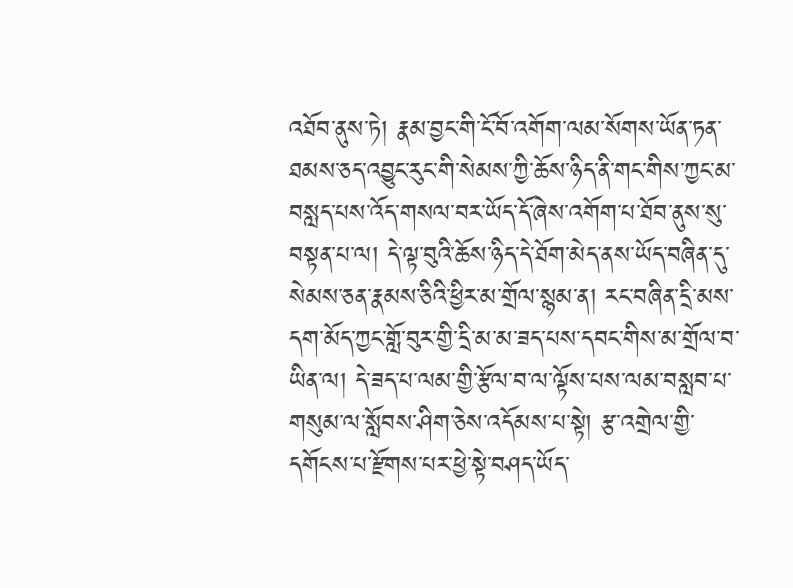འཐོབ་ནུས་ཏེ། རྣམ་བྱང་གི་ངོ་བོ་འགོག་ལམ་སོགས་ཡོན་ཏན་ཐམས་ཅད་འབྱུང་རུང་གི་སེམས་ཀྱི་ཆོས་ཉིད་ནི་གང་གིས་ཀྱང་མ་བསླད་པས་འོད་གསལ་བར་ཡོད་དོ་ཞེས་འགོག་པ་ཐོབ་ནུས་སུ་བསྟན་པ་ལ། དེ་ལྟ་བུའི་ཆོས་ཉིད་དེ་ཐོག་མེད་ནས་ཡོད་བཞིན་དུ་སེམས་ཅན་རྣམས་ཅིའི་ཕྱིར་མ་གྲོལ་སྙམ་ན། རང་བཞིན་དྲི་མས་དག་མོད་ཀྱང་གློ་བུར་གྱི་དྲི་མ་མ་ཟད་པས་དབང་གིས་མ་གྲོལ་བ་ཡིན་ལ། དེ་ཟད་པ་ལམ་གྱི་རྩོལ་བ་ལ་ལྟོས་པས་ལམ་བསླབ་པ་གསུམ་ལ་སློབས་ཤིག་ཅེས་འདོམས་པ་སྟེ། རྩ་འགྲེལ་གྱི་དགོངས་པ་རྫོགས་པར་ཕྱེ་སྟེ་བཤད་ཡོད་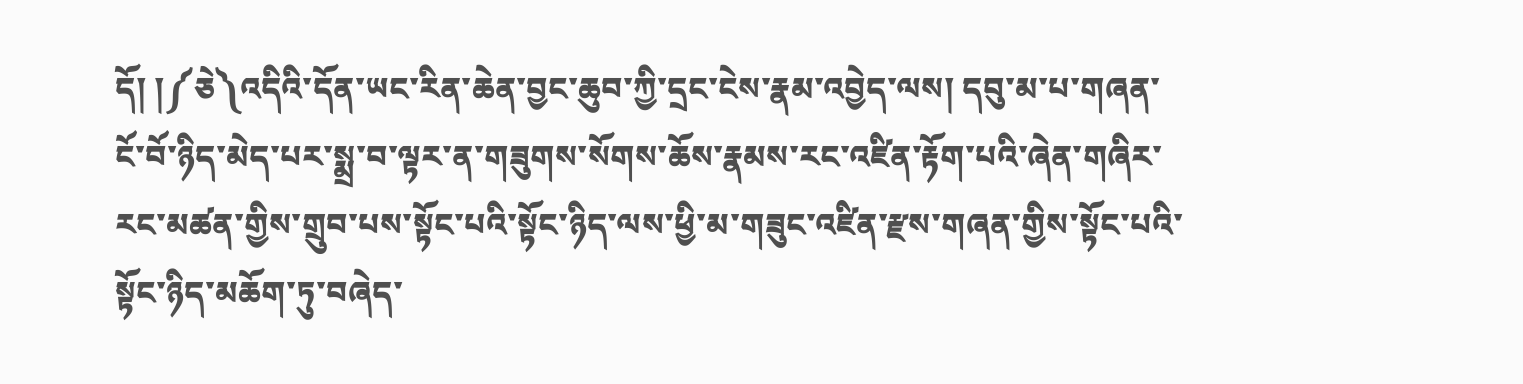དོ། །༼ཅེ༽འདིའི་དོན་ཡང་རིན་ཆེན་བྱང་ཆུབ་ཀྱི་དྲང་ངེས་རྣམ་འབྱེད་ལས། དབུ་མ་པ་གཞན་ངོ་བོ་ཉིད་མེད་པར་སྨྲ་བ་ལྟར་ན་གཟུགས་སོགས་ཆོས་རྣམས་རང་འཛིན་རྟོག་པའི་ཞེན་གཞིར་རང་མཚན་གྱིས་གྲུབ་པས་སྟོང་པའི་སྟོང་ཉིད་ལས་ཕྱི་མ་གཟུང་འཛིན་རྫས་གཞན་གྱིས་སྟོང་པའི་སྟོང་ཉིད་མཆོག་ཏུ་བཞེད་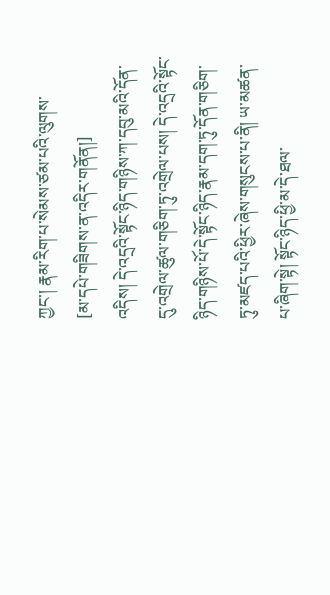ཀྱང་། རྣམ་རིག་པ་སེམས་ཙམ་པའི་ལུགས་
[མ་དཔེ་གཟིགས་ན་འདིར་གནོན།]
འདིས། དེ་འདྲའི་སྟོང་ཉིད་གཉིས་ཀ་དབུ་མའི་དོན་དུ་འགྲེལ་ཚུལ་གཅིག་ཏུ་འགྲེལ་པས། དེ་འདྲའི་སྟོང་ཉིད་གཉིས་པོ་དེ་སྟོང་ཉིད་རྣམ་དག་ཏུ་དོན་གཅིག་ཏུ་མཛད་པའི་ཕྱིར་ཞེས་གསུངས་པ་ནི། ཡ་མཚན་པ་ཞིག་སྟེ། སྟོང་ཉིད་ཕྱི་མ་དེ་ཐལ་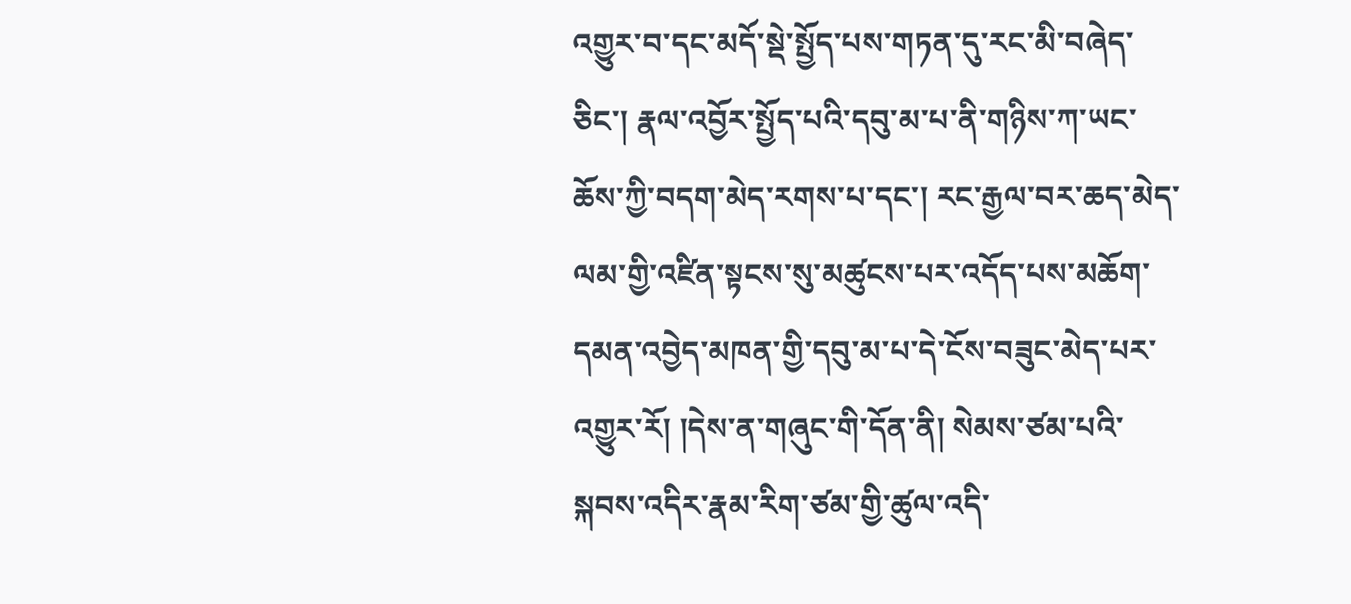འགྱུར་བ་དང་མདོ་སྡེ་སྤྱོད་པས་གཏན་དུ་རང་མི་བཞེད་ཅིང་། རྣལ་འབྱོར་སྤྱོད་པའི་དབུ་མ་པ་ནི་གཉིས་ཀ་ཡང་ཆོས་ཀྱི་བདག་མེད་རགས་པ་དང་། རང་རྒྱལ་བར་ཆད་མེད་ལམ་གྱི་འཛིན་སྟངས་སུ་མཚུངས་པར་འདོད་པས་མཆོག་དམན་འབྱེད་མཁན་གྱི་དབུ་མ་པ་དེ་ངོས་བཟུང་མེད་པར་འགྱུར་རོ། །དེས་ན་གཞུང་གི་དོན་ནི། སེམས་ཙམ་པའི་སྐབས་འདིར་རྣམ་རིག་ཙམ་གྱི་ཚུལ་འདི་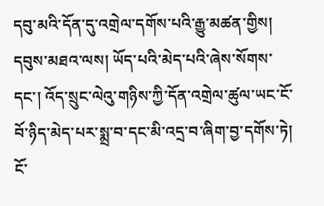དབུ་མའི་དོན་དུ་འགྲེལ་དགོས་པའི་རྒྱུ་མཚན་གྱིས། དབུས་མཐའ་ལས། ཡོད་པའི་མེད་པའི་ཞེས་སོགས་དང་། འོད་སྲུང་ལེའུ་གཉིས་ཀྱི་དོན་འགྲེལ་ཚུལ་ཡང་ངོ་བོ་ཉིད་མེད་པར་སྨྲ་བ་དང་མི་འདྲ་བ་ཞིག་བྱ་དགོས་ཏེ། ངོ་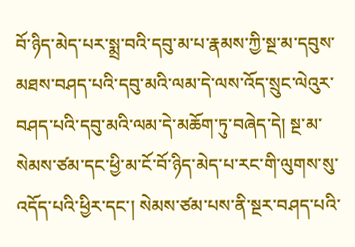བོ་ཉིད་མེད་པར་སྨྲ་བའི་དབུ་མ་པ་རྣམས་ཀྱི་སྔ་མ་དབུས་མཐས་བཤད་པའི་དབུ་མའི་ལམ་དེ་ལས་འོད་སྲུང་ལེའུར་བཤད་པའི་དབུ་མའི་ལམ་དེ་མཆོག་ཏུ་བཞེད་དེ། སྔ་མ་སེམས་ཙམ་དང་ཕྱི་མ་ངོ་བོ་ཉིད་མེད་པ་རང་གི་ལུགས་སུ་འདོད་པའི་ཕྱིར་དང་། སེམས་ཙམ་པས་ནི་སྔར་བཤད་པའི་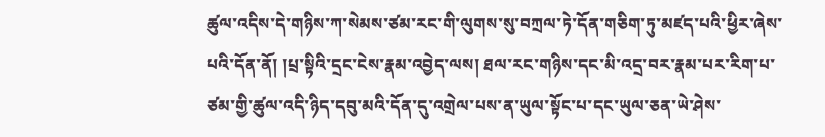ཚུལ་འདིས་དེ་གཉིས་ཀ་སེམས་ཙམ་རང་གི་ལུགས་སུ་བཀྲལ་ཏེ་དོན་གཅིག་ཏུ་མཛད་པའི་ཕྱིར་ཞེས་པའི་དོན་ནོ། །པྲ་སྟིའི་དྲང་ངེས་རྣམ་འབྱེད་ལས། ཐལ་རང་གཉིས་དང་མི་འདྲ་བར་རྣམ་པར་རིག་པ་ཙམ་གྱི་ཚུལ་འདི་ཉིད་དབུ་མའི་དོན་དུ་འགྲེལ་པས་ན་ཡུལ་སྟོང་པ་དང་ཡུལ་ཅན་ཡེ་ཤེས་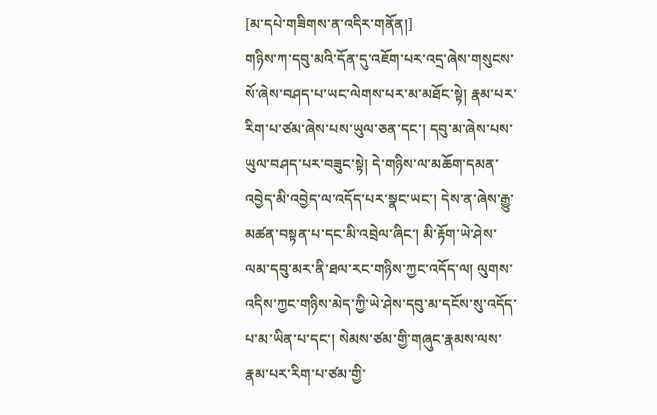[མ་དཔེ་གཟིགས་ན་འདིར་གནོན།]
གཉིས་ཀ་དབུ་མའི་དོན་དུ་འཇོག་པར་འདྲ་ཞེས་གསུངས་སོ་ཞེས་བཤད་པ་ཡང་ལེགས་པར་མ་མཐོང་སྟེ། རྣམ་པར་རིག་པ་ཙམ་ཞེས་པས་ཡུལ་ཅན་དང་། དབུ་མ་ཞེས་པས་ཡུལ་བཤད་པར་བཟུང་སྟེ། དེ་གཉིས་ལ་མཆོག་དམན་འབྱེད་མི་འབྱེད་ལ་འདོད་པར་སྣང་ཡང་། དེས་ན་ཞེས་རྒྱུ་མཚན་བསྟན་པ་དང་མི་འབྲེལ་ཞིང་། མི་རྟོག་ཡེ་ཤེས་ལམ་དབུ་མར་ནི་ཐལ་རང་གཉིས་ཀྱང་འདོད་ལ། ལུགས་འདིས་ཀྱང་གཉིས་མེད་ཀྱི་ཡེ་ཤེས་དབུ་མ་དངོས་སུ་འདོད་པ་མ་ཡིན་པ་དང་། སེམས་ཙམ་གྱི་གཞུང་རྣམས་ལས་རྣམ་པར་རིག་པ་ཙམ་གྱི་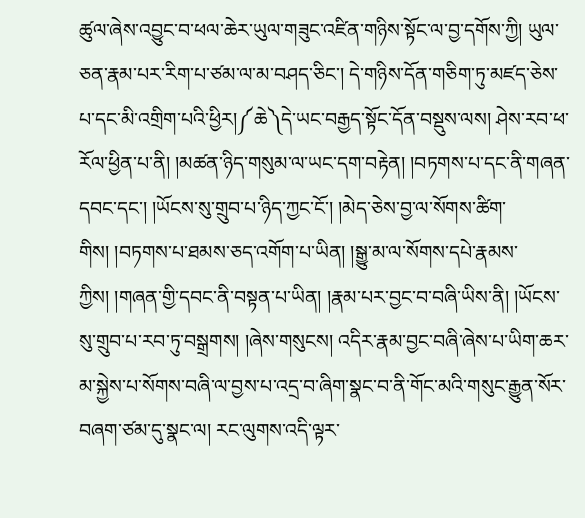ཚུལ་ཞེས་འབྱུང་བ་ཕལ་ཆེར་ཡུལ་གཟུང་འཛིན་གཉིས་སྟོང་ལ་བྱ་དགོས་ཀྱི། ཡུལ་ཅན་རྣམ་པར་རིག་པ་ཙམ་ལ་མ་བཤད་ཅིང་། དེ་གཉིས་དོན་གཅིག་ཏུ་མཛད་ཅེས་པ་དང་མི་འགྲིག་པའི་ཕྱིར།༼ཆེ༽དེ་ཡང་བརྒྱད་སྟོང་དོན་བསྡུས་ལས། ཤེས་རབ་ཕ་རོལ་ཕྱིན་པ་ནི། །མཚན་ཉིད་གསུམ་ལ་ཡང་དག་བརྟེན། །བཏགས་པ་དང་ནི་གཞན་དབང་དང་། །ཡོངས་སུ་གྲུབ་པ་ཉིད་ཀྱང་ངོ་། །མེད་ཅེས་བྱ་ལ་སོགས་ཚིག་གིས། །བཏགས་པ་ཐམས་ཅད་འགོག་པ་ཡིན། །སྒྱུ་མ་ལ་སོགས་དཔེ་རྣམས་ཀྱིས། །གཞན་གྱི་དབང་ནི་བསྟན་པ་ཡིན། །རྣམ་པར་བྱང་བ་བཞི་ཡིས་ནི། །ཡོངས་སུ་གྲུབ་པ་རབ་ཏུ་བསྒྲགས། །ཞེས་གསུངས། འདིར་རྣམ་བྱང་བཞི་ཞེས་པ་ཡིག་ཆར་མ་སྐྱེས་པ་སོགས་བཞི་ལ་བྱས་པ་འདྲ་བ་ཞིག་སྣང་བ་ནི་གོང་མའི་གསུང་རྒྱུན་སོར་བཞག་ཙམ་དུ་སྣང་ལ། རང་ལུགས་འདི་ལྟར་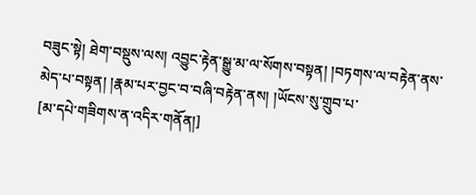བཟུང་སྟེ། ཐེག་བསྡུས་ལས། འབྱུང་རྟེན་སྒྱུ་མ་ལ་སོགས་བསྟན། །བཏགས་ལ་བརྟེན་ནས་མེད་པ་བསྟན། །རྣམ་པར་བྱང་བ་བཞི་བརྟེན་ནས། །ཡོངས་སུ་གྲུབ་པ་
[མ་དཔེ་གཟིགས་ན་འདིར་གནོན།]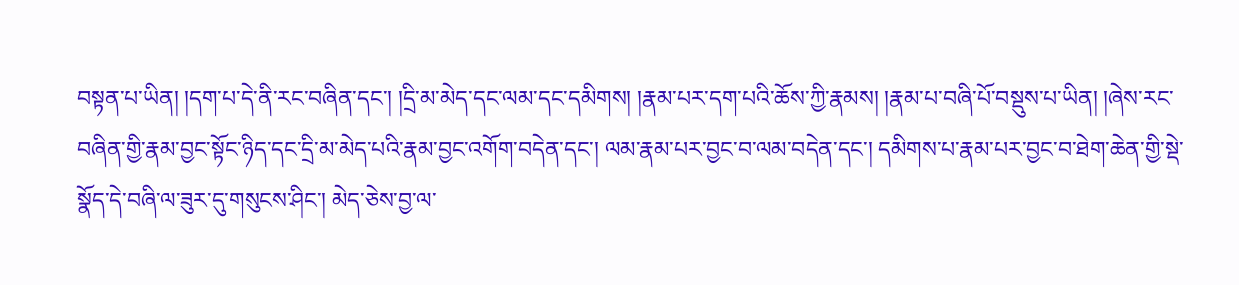བསྟན་པ་ཡིན། །དག་པ་དེ་ནི་རང་བཞིན་དང་། །དྲི་མ་མེད་དང་ལམ་དང་དམིགས། །རྣམ་པར་དག་པའི་ཆོས་ཀྱི་རྣམས། །རྣམ་པ་བཞི་པོ་བསྡུས་པ་ཡིན། །ཞེས་རང་བཞིན་གྱི་རྣམ་བྱང་སྟོང་ཉིད་དང་དྲི་མ་མེད་པའི་རྣམ་བྱང་འགོག་བདེན་དང་། ལམ་རྣམ་པར་བྱང་བ་ལམ་བདེན་དང་། དམིགས་པ་རྣམ་པར་བྱང་བ་ཐེག་ཆེན་གྱི་སྡེ་སྣོད་དེ་བཞི་ལ་ཟུར་དུ་གསུངས་ཤིང་། མེད་ཅེས་བྱ་ལ་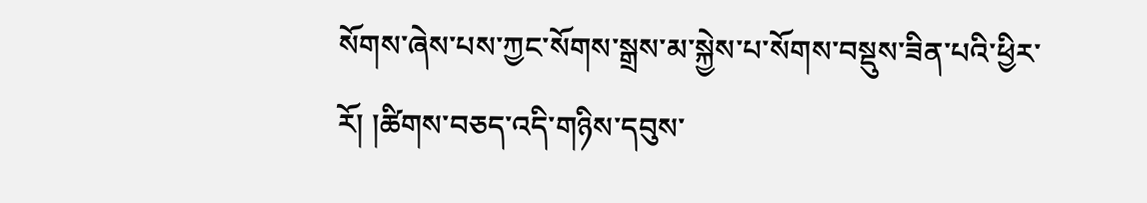སོགས་ཞེས་པས་ཀྱང་སོགས་སྒྲས་མ་སྐྱེས་པ་སོགས་བསྡུས་ཟིན་པའི་ཕྱིར་རོ། །ཚིགས་བཅད་འདི་གཉིས་དབུས་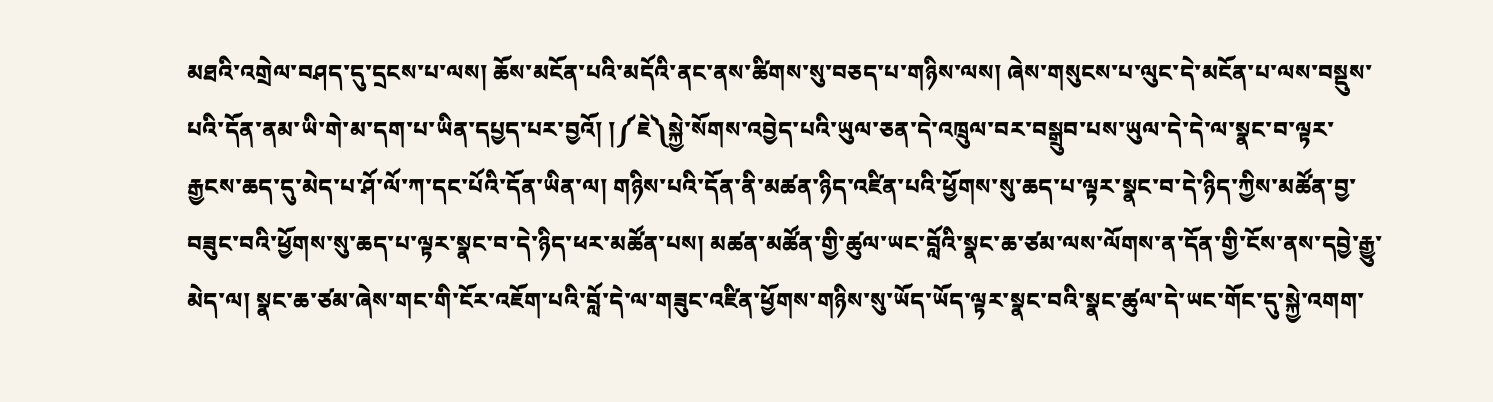མཐའི་འགྲེལ་བཤད་དུ་དྲངས་པ་ལས། ཆོས་མངོན་པའི་མདོའི་ནང་ནས་ཚིགས་སུ་བཅད་པ་གཉིས་ལས། ཞེས་གསུངས་པ་ལུང་དེ་མངོན་པ་ལས་བསྡུས་པའི་དོན་ནམ་ཡི་གེ་མ་དག་པ་ཡིན་དཔྱད་པར་བྱའོ། །༼ཇེ༽སྐྱེ་སོགས་འབྱེད་པའི་ཡུལ་ཅན་དེ་འཁྲུལ་བར་བསྒྲུབ་པས་ཡུལ་དེ་དེ་ལ་སྣང་བ་ལྟར་རྒྱངས་ཆད་དུ་མེད་པ་ཤོ་ལོ་ཀ་དང་པོའི་དོན་ཡིན་ལ། གཉིས་པའི་དོན་ནི་མཚན་ཉིད་འཛིན་པའི་ཕྱོགས་སུ་ཆད་པ་ལྟར་སྣང་བ་དེ་ཉིད་ཀྱིས་མཚོན་བྱ་བཟུང་བའི་ཕྱོགས་སུ་ཆད་པ་ལྟར་སྣང་བ་དེ་ཉིད་ཕར་མཚོན་པས། མཚན་མཚོན་གྱི་ཚུལ་ཡང་བློའི་སྣང་ཆ་ཙམ་ལས་ལོགས་ན་དོན་གྱི་ངོས་ནས་དབྱེ་རྒྱུ་མེད་ལ། སྣང་ཆ་ཙམ་ཞེས་གང་གི་ངོར་འཇོག་པའི་བློ་དེ་ལ་གཟུང་འཛིན་ཕྱོགས་གཉིས་སུ་ཡོད་ཡོད་ལྟར་སྣང་བའི་སྣང་ཚུལ་དེ་ཡང་གོང་དུ་སྐྱེ་འགག་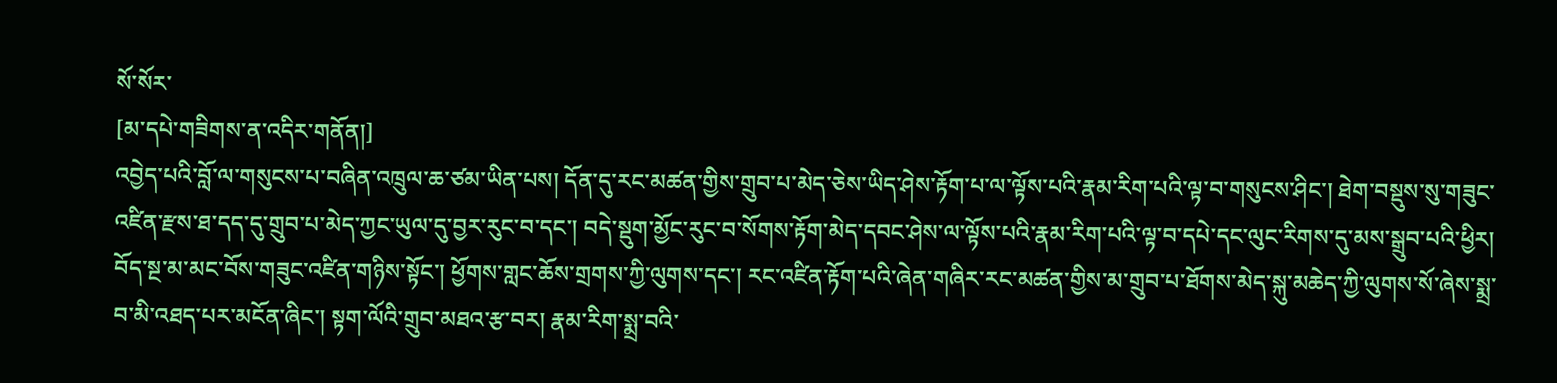སོ་སོར་
[མ་དཔེ་གཟིགས་ན་འདིར་གནོན།]
འབྱེད་པའི་བློ་ལ་གསུངས་པ་བཞིན་འཁྲུལ་ཆ་ཙམ་ཡིན་པས། དོན་དུ་རང་མཚན་གྱིས་གྲུབ་པ་མེད་ཅེས་ཡིད་ཤེས་རྟོག་པ་ལ་ལྟོས་པའི་རྣམ་རིག་པའི་ལྟ་བ་གསུངས་ཤིང་། ཐེག་བསྡུས་སུ་གཟུང་འཛིན་རྫས་ཐ་དད་དུ་གྲུབ་པ་མེད་ཀྱང་ཡུལ་དུ་བྱར་རུང་བ་དང་། བདེ་སྡུག་མྱོང་རུང་བ་སོགས་རྟོག་མེད་དབང་ཤེས་ལ་ལྟོས་པའི་རྣམ་རིག་པའི་ལྟ་བ་དཔེ་དང་ལུང་རིགས་དུ་མས་སྒྲུབ་པའི་ཕྱིར། བོད་སྔ་མ་མང་བོས་གཟུང་འཛིན་གཉིས་སྟོང་། ཕྱོགས་གླང་ཆོས་གྲགས་ཀྱི་ལུགས་དང་། རང་འཛིན་རྟོག་པའི་ཞེན་གཞིར་རང་མཚན་གྱིས་མ་གྲུབ་པ་ཐོགས་མེད་སྐུ་མཆེད་ཀྱི་ལུགས་སོ་ཞེས་སྨྲ་བ་མི་འཐད་པར་མངོན་ཞིང་། སྟག་ལོའི་གྲུབ་མཐའ་རྩ་བར། རྣམ་རིག་སྨྲ་བའི་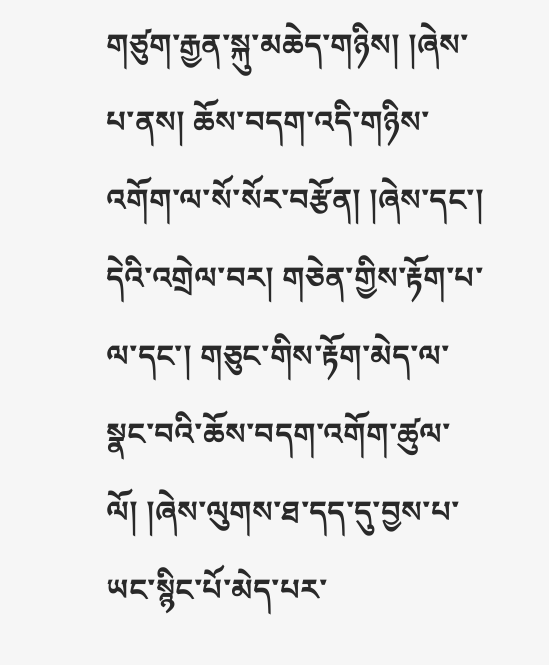གཙུག་རྒྱན་སྐུ་མཆེད་གཉིས། །ཞེས་པ་ནས། ཆོས་བདག་འདི་གཉིས་འགོག་ལ་སོ་སོར་བརྩོན། །ཞེས་དང་། དེའི་འགྲེལ་བར། གཅེན་གྱིས་རྟོག་པ་ལ་དང་། གཅུང་གིས་རྟོག་མེད་ལ་སྣང་བའི་ཆོས་བདག་འགོག་ཚུལ་ལོ། །ཞེས་ལུགས་ཐ་དད་དུ་བྱས་པ་ཡང་སྙིང་པོ་མེད་པར་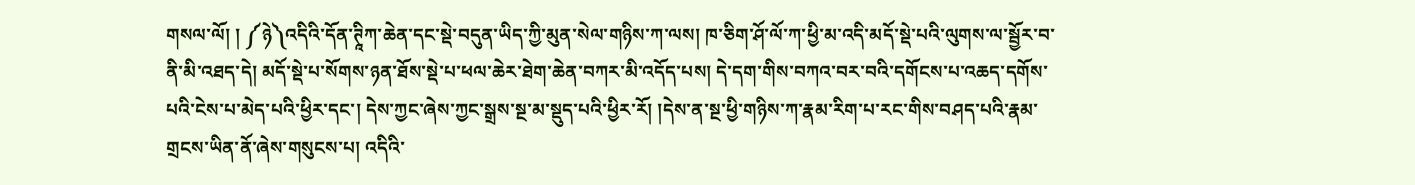གསལ་ལོ། ། ༼ཉེ༽འདིའི་དོན་ཊཱིཀ་ཆེན་དང་སྡེ་བདུན་ཡིད་ཀྱི་མུན་སེལ་གཉིས་ཀ་ལས། ཁ་ཅིག་ཤོ་ལོ་ཀ་ཕྱི་མ་འདི་མདོ་སྡེ་པའི་ལུགས་ལ་སྦྱོར་བ་ནི་མི་འཐད་དེ། མདོ་སྡེ་པ་སོགས་ཉན་ཐོས་སྡེ་པ་ཕལ་ཆེར་ཐེག་ཆེན་བཀར་མི་འདོད་པས། དེ་དག་གིས་བཀའ་བར་བའི་དགོངས་པ་འཆད་དགོས་པའི་ངེས་པ་མེད་པའི་ཕྱིར་དང་། དེས་ཀྱང་ཞེས་ཀྱང་སྒྲས་སྔ་མ་སྡུད་པའི་ཕྱིར་རོ། །དེས་ན་སྔ་ཕྱི་གཉིས་ཀ་རྣམ་རིག་པ་རང་གིས་བཤད་པའི་རྣམ་གྲངས་ཡིན་ནོ་ཞེས་གསུངས་པ། འདིའི་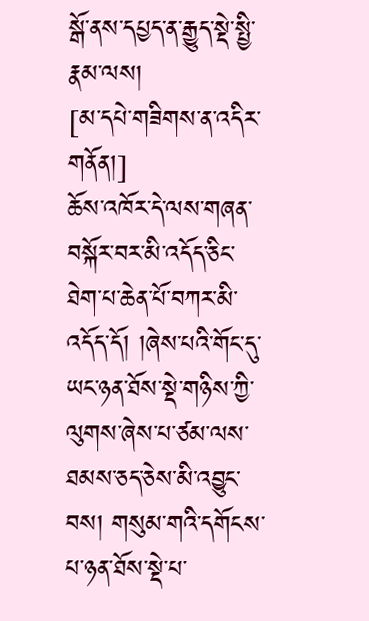སྒོ་ནས་དཔྱད་ན་རྒྱུད་སྡེ་སྤྱི་རྣམ་ལས།
[མ་དཔེ་གཟིགས་ན་འདིར་གནོན།]
ཆོས་འཁོར་དེ་ལས་གཞན་བསྐོར་བར་མི་འདོད་ཅིང་ཐེག་པ་ཆེན་པོ་བཀར་མི་འདོད་དོ། །ཞེས་པའི་གོང་དུ་ཡང་ཉན་ཐོས་སྡེ་གཉིས་ཀྱི་ལུགས་ཞེས་པ་ཙམ་ལས་ཐམས་ཅད་ཅེས་མི་འབྱུང་བས། གསུམ་གའི་དགོངས་པ་ཉན་ཐོས་སྡེ་པ་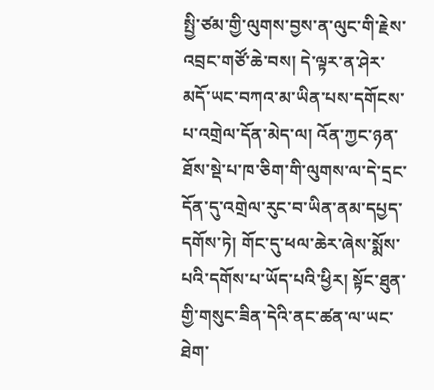སྤྱི་ཙམ་གྱི་ལུགས་བྱས་ན་ལུང་གི་རྗེས་འབྲང་གཙོ་ཆེ་བས། དེ་ལྟར་ན་ཤེར་མདོ་ཡང་བཀའ་མ་ཡིན་པས་དགོངས་པ་འགྲེལ་དོན་མེད་ལ། འོན་ཀྱང་ཉན་ཐོས་སྡེ་པ་ཁ་ཅིག་གི་ལུགས་ལ་དེ་དྲང་དོན་དུ་འགྲེལ་རུང་བ་ཡིན་ནམ་དཔྱད་དགོས་ཏེ། གོང་དུ་ཕལ་ཆེར་ཞེས་སྨོས་པའི་དགོས་པ་ཡོད་པའི་ཕྱིར། སྟོང་ཐུན་གྱི་གསུང་ཟིན་དེའི་ནང་ཚན་ལ་ཡང་ཐེག་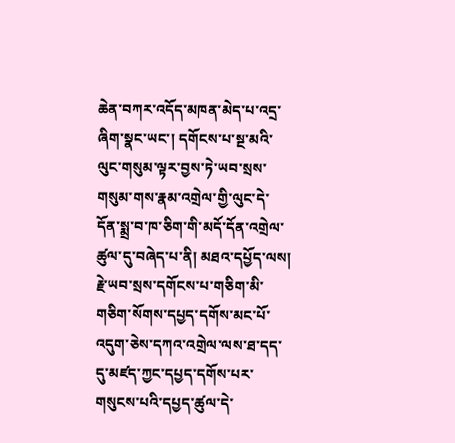ཆེན་བཀར་འདོད་མཁན་མེད་པ་འདྲ་ཞིག་སྣང་ཡང་། དགོངས་པ་སྔ་མའི་ལུང་གསུམ་ལྟར་བྱས་ཏེ་ཡབ་སྲས་གསུམ་གས་རྣམ་འགྲེལ་གྱི་ལུང་དེ་དོན་སྨྲ་བ་ཁ་ཅིག་གི་མདོ་དོན་འགྲེལ་ཚུལ་དུ་བཞེད་པ་ནི། མཐའ་དཔྱོད་ལས། རྗེ་ཡབ་སྲས་དགོངས་པ་གཅིག་མི་གཅིག་སོགས་དཔྱད་དགོས་མང་པོ་འདུག་ཅེས་དཀའ་འགྲེལ་ལས་ཐ་དད་དུ་མཛད་ཀྱང་དཔྱད་དགོས་པར་གསུངས་པའི་དཔྱད་ཚུལ་དེ་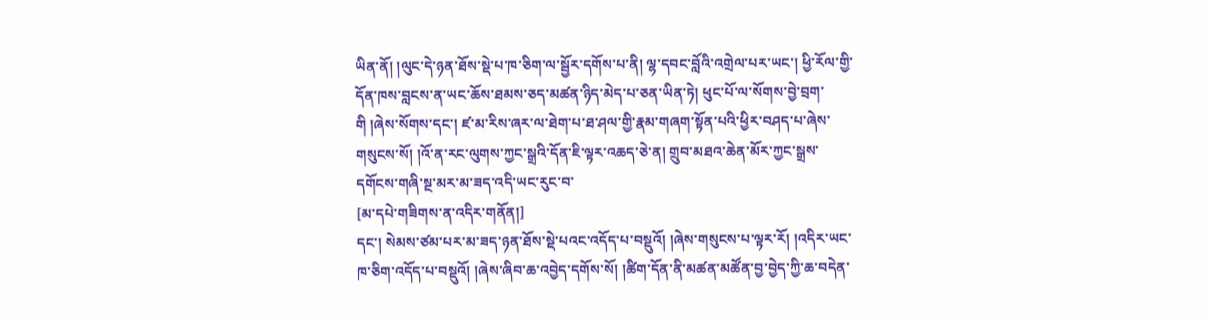ཡིན་ནོ། །ལུང་དེ་ཉན་ཐོས་སྡེ་པ་ཁ་ཅིག་ལ་སྦྱོར་དགོས་པ་ནི། ལྷ་དབང་བློའི་འགྲེལ་པར་ཡང་། ཕྱི་རོལ་གྱི་དོན་ཁས་བླངས་ན་ཡང་ཆོས་ཐམས་ཅད་མཚན་ཉིད་མེད་པ་ཅན་ཡིན་ཏེ། ཕུང་པོ་ལ་སོགས་བྱེ་བྲག་གི །ཞེས་སོགས་དང་། ཛ་མ་རིས་ཞར་ལ་ཐེག་པ་ཐ་ཤལ་གྱི་རྣམ་གཞག་སྟོན་པའི་ཕྱིར་བཤད་པ་ཞེས་གསུངས་སོ། །འོ་ན་རང་ལུགས་ཀྱང་སྒྲའི་དོན་ཇི་ལྟར་འཆད་ཅེ་ན། གྲུབ་མཐའ་ཆེན་མོར་ཀྱང་སྒྲས་དགོངས་གཞི་སྔ་མར་མ་ཟད་འདི་ཡང་རུང་བ་
[མ་དཔེ་གཟིགས་ན་འདིར་གནོན།]
དང་། སེམས་ཙམ་པར་མ་ཟད་ཉན་ཐོས་སྡེ་པའང་འདོད་པ་བསྡུའོ། །ཞེས་གསུངས་པ་ལྟར་རོ། །འདིར་ཡང་ཁ་ཅིག་འདོད་པ་བསྡུའོ། །ཞེས་ཞིབ་ཆ་འབྱེད་དགོས་སོ། །ཚིག་དོན་ནི་མཚན་མཚོན་བྱ་བྱེད་ཀྱི་ཆ་བདེན་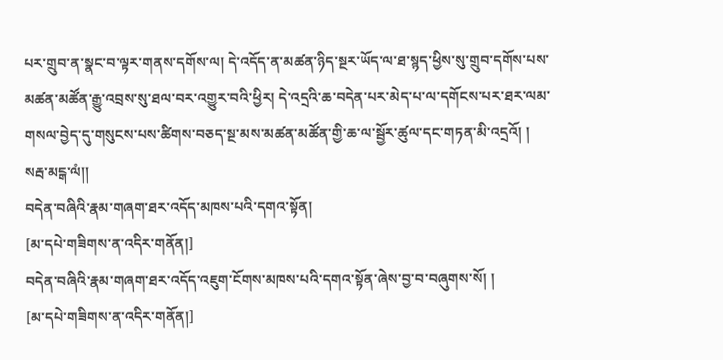པར་གྲུབ་ན་སྣང་བ་ལྟར་གནས་དགོས་ལ། དེ་འདོད་ན་མཚན་ཉིད་སྔར་ཡོད་ལ་ཐ་སྙད་ཕྱིས་སུ་གྲུབ་དགོས་པས་མཚན་མཚོན་རྒྱུ་འབྲས་སུ་ཐལ་བར་འགྱུར་བའི་ཕྱིར། དེ་འདྲའི་ཆ་བདེན་པར་མེད་པ་ལ་དགོངས་པར་ཐར་ལམ་གསལ་བྱེད་དུ་གསུངས་པས་ཚིགས་བཅད་སྔ་མས་མཚན་མཚོན་གྱི་ཆ་ལ་སྦྱོར་ཚུལ་དང་གཏན་མི་འདྲའོ། ། སརྦ་མངྒ་ལཾ།།
བདེན་བཞིའི་རྣམ་གཞག་ཐར་འདོད་མཁས་པའི་དགའ་སྟོན།
[མ་དཔེ་གཟིགས་ན་འདིར་གནོན།]
བདེན་བཞིའི་རྣམ་གཞག་ཐར་འདོད་འཇུག་ངོགས་མཁས་པའི་དགའ་སྟོན་ཞེས་བྱ་བ་བཞུགས་སོ། །
[མ་དཔེ་གཟིགས་ན་འདིར་གནོན།]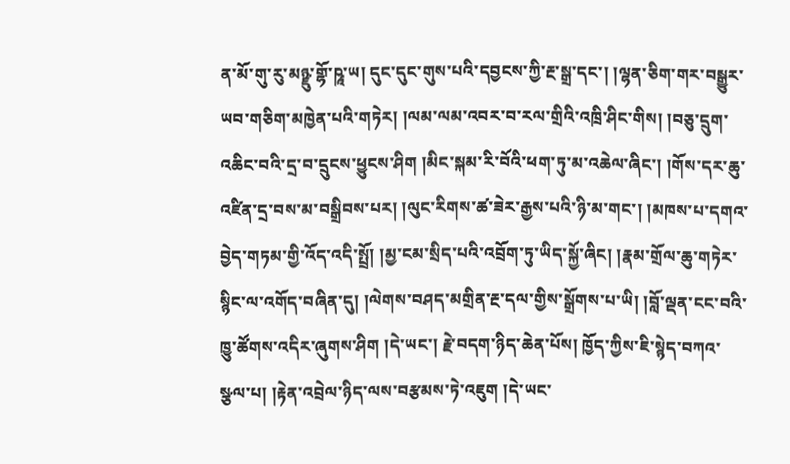ན་མོ་གུ་རུ་མཉྫུ་གྷོ་ཥཱ་ཡ། དུང་དུང་གུས་པའི་དབྱངས་ཀྱི་རྔ་སྒྲ་དང་། །ལྷན་ཅིག་གར་བསྒྱུར་ཡབ་གཅིག་མཁྱེན་པའི་གཏེར། །ལམ་ལམ་འབར་བ་རལ་གྲིའི་འཁྲི་ཤིང་གིས། །བཅུ་དྲུག་འཆིང་བའི་དྲ་བ་དྲུངས་ཕྱུངས་ཤིག །མིང་སྐམ་རི་བོའི་ཕག་ཏུ་མ་འཆེལ་ཞིང་། །གོས་དར་ཆུ་འཛིན་དྲ་བས་མ་བསྒྲིབས་པར། །ལུང་རིགས་ཚ་ཟེར་རྒྱས་པའི་ཉི་མ་གང་། །མཁས་པ་དགའ་བྱེད་གཏམ་གྱི་འོད་འདི་སྤྲོ། །མྱ་ངམ་སྲིད་པའི་འབྲོག་ཏུ་ཡིད་སྐྱོ་ཞིང། །རྣམ་གྲོལ་ཆུ་གཏེར་སྙིང་ལ་འགོད་བཞིན་དུ། །ལེགས་བཤད་མགྲིན་རྔ་དལ་གྱིས་སྒྲོགས་པ་ཡི། །བློ་ལྡན་ངང་བའི་ཁྱུ་ཚོགས་འདིར་ཞུགས་ཤིག །དེ་ཡང་། རྗེ་བདག་ཉིད་ཆེན་པོས། ཁྱོད་ཀྱིས་ཇི་སྙེད་བཀའ་སྩལ་པ། །རྟེན་འབྲེལ་ཉིད་ལས་བརྩམས་ཏེ་འཇུག །དེ་ཡང་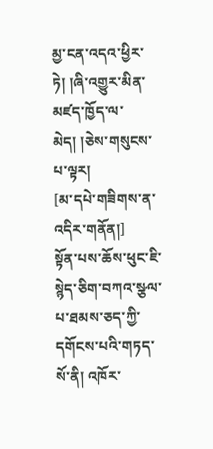མྱ་ངན་འདའ་ཕྱིར་ཏེ། །ཞི་འགྱུར་མིན་མཛད་ཁྱོད་ལ་མེད། །ཅེས་གསུངས་པ་ལྟར།
[མ་དཔེ་གཟིགས་ན་འདིར་གནོན།]
སྟོན་པས་ཆོས་ཕུང་ཇི་སྙེད་ཅིག་བཀའ་སྩལ་པ་ཐམས་ཅད་ཀྱི་དགོངས་པའི་གཏད་སོ་ནི། འཁོར་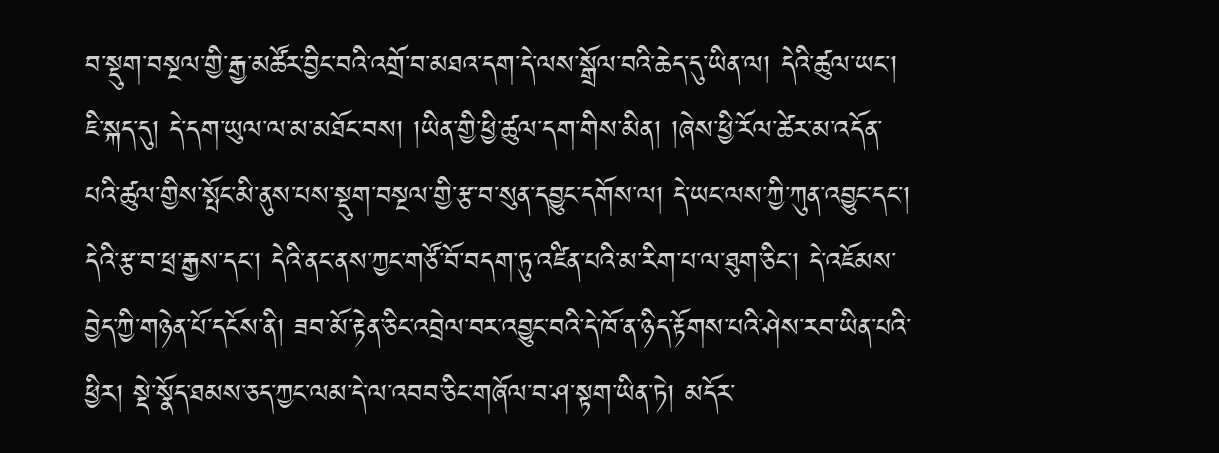བ་སྡུག་བསྔལ་གྱི་རྒྱ་མཚོར་བྱིང་བའི་འགྲོ་བ་མཐའ་དག་དེ་ལས་སྒྲོལ་བའི་ཆེད་དུ་ཡིན་ལ། དེའི་ཚུལ་ཡང་། ཇི་སྐད་དུ། དེ་དག་ཡུལ་ལ་མ་མཐོང་བས། །ཡིན་གྱི་ཕྱི་ཚུལ་དག་གིས་མིན། །ཞེས་ཕྱི་རོལ་ཚེར་མ་འདོན་པའི་ཚུལ་གྱིས་སྤོང་མི་ནུས་པས་སྡུག་བསྔལ་གྱི་རྩ་བ་སུན་དབྱུང་དགོས་ལ། དེ་ཡང་ལས་ཀྱི་ཀུན་འབྱུང་དང་། དེའི་རྩ་བ་ཕྲ་རྒྱས་དང་། དེའི་ནང་ནས་ཀྱང་གཙོ་བོ་བདག་ཏུ་འཛིན་པའི་མ་རིག་པ་ལ་ཐུག་ཅིང་། དེ་འཇོམས་བྱེད་ཀྱི་གཉེན་པོ་དངོས་ནི། ཟབ་མོ་རྟེན་ཅིང་འབྲེལ་བར་འབྱུང་བའི་དེ་ཁོ་ན་ཉིད་རྟོགས་པའི་ཤེས་རབ་ཡིན་པའི་ཕྱིར། སྡེ་སྣོད་ཐམས་ཅད་ཀྱང་ལམ་དེ་ལ་འབབ་ཅིང་གཞོལ་བ་ཤ་སྟག་ཡིན་ཏེ། མདོར་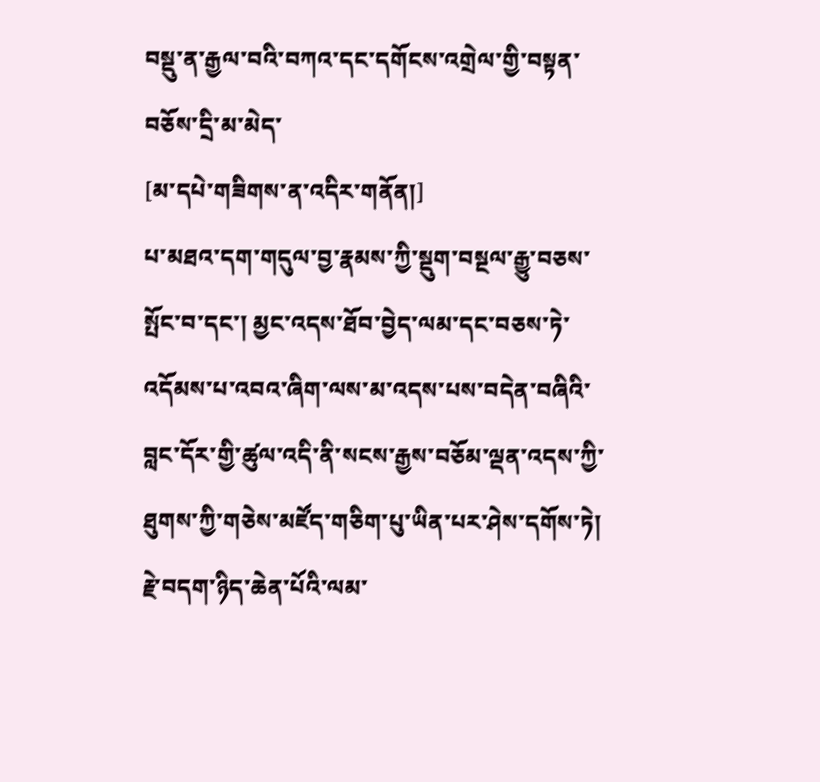བསྡུ་ན་རྒྱལ་བའི་བཀའ་དང་དགོངས་འགྲེལ་གྱི་བསྟན་བཅོས་དྲི་མ་མེད་
[མ་དཔེ་གཟིགས་ན་འདིར་གནོན།]
པ་མཐའ་དག་གདུལ་བྱ་རྣམས་ཀྱི་སྡུག་བསྔལ་རྒྱུ་བཅས་སྤོང་བ་དང་། མྱང་འདས་ཐོབ་བྱེད་ལམ་དང་བཅས་ཏེ་འདོམས་པ་འབའ་ཞིག་ལས་མ་འདས་པས་བདེན་བཞིའི་བླང་དོར་གྱི་ཚུལ་འདི་ནི་སངས་རྒྱས་བཅོམ་ལྡན་འདས་ཀྱི་ཐུགས་ཀྱི་གཅེས་མཛོད་གཅིག་པུ་ཡིན་པར་ཤེས་དགོས་ཏེ། རྗེ་བདག་ཉིད་ཆེན་པོའི་ལམ་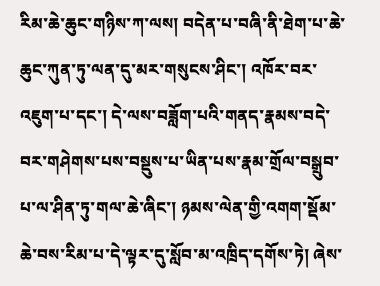རིམ་ཆེ་ཆུང་གཉིས་ཀ་ལས། བདེན་པ་བཞི་ནི་ཐེག་པ་ཆེ་ཆུང་ཀུན་ཏུ་ལན་དུ་མར་གསུངས་ཤིང་། འཁོར་བར་འཇུག་པ་དང་། དེ་ལས་བཟློག་པའི་གནད་རྣམས་བདེ་བར་གཤེགས་པས་བསྡུས་པ་ཡིན་པས་རྣམ་གྲོལ་བསྒྲུབ་པ་ལ་ཤིན་ཏུ་གལ་ཆེ་ཞིང་། ཉམས་ལེན་གྱི་འགག་སྡོམ་ཆེ་བས་རིམ་པ་དེ་ལྟར་དུ་སློབ་མ་འཁྲིད་དགོས་ཏེ། ཞེས་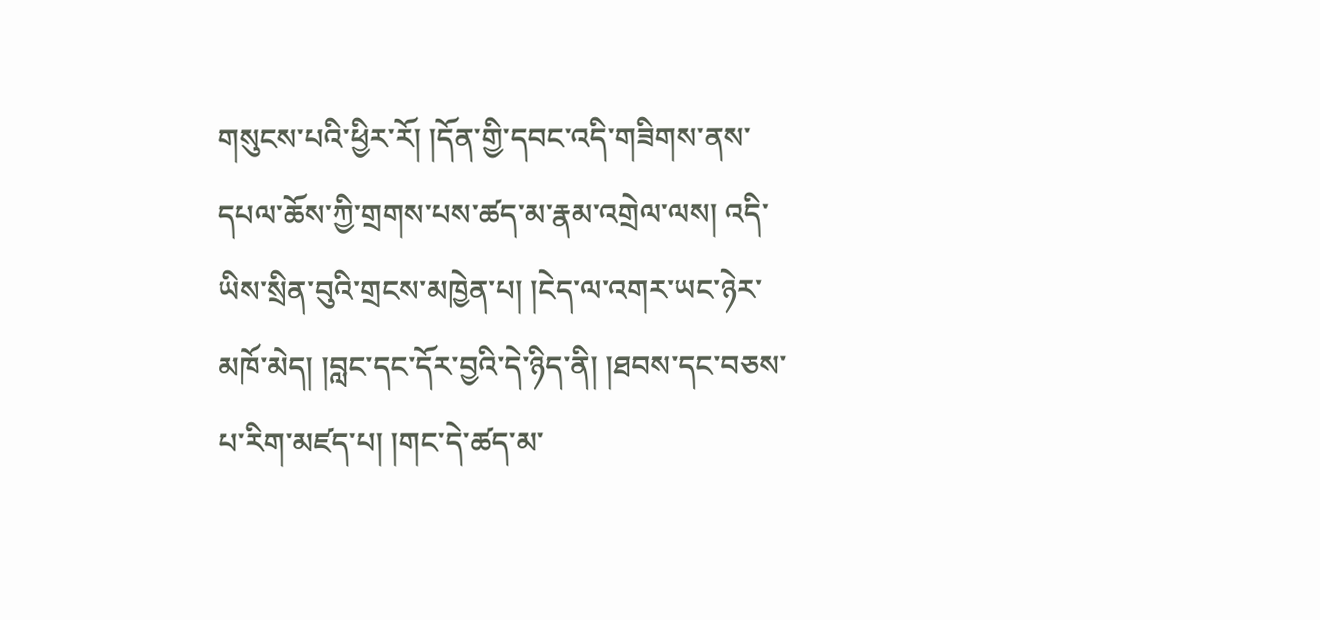གསུངས་པའི་ཕྱིར་རོ། །དོན་གྱི་དབང་འདི་གཟིགས་ནས་དཔལ་ཆོས་ཀྱི་གྲགས་པས་ཚད་མ་རྣམ་འགྲེལ་ལས། འདི་ཡིས་སྲིན་བུའི་གྲངས་མཁྱེན་པ། །ངེད་ལ་འགར་ཡང་ཉེར་མཁོ་མེད། །བླང་དང་དོར་བྱའི་དེ་ཉིད་ནི། །ཐབས་དང་བཅས་པ་རིག་མཛད་པ། །གང་དེ་ཚད་མ་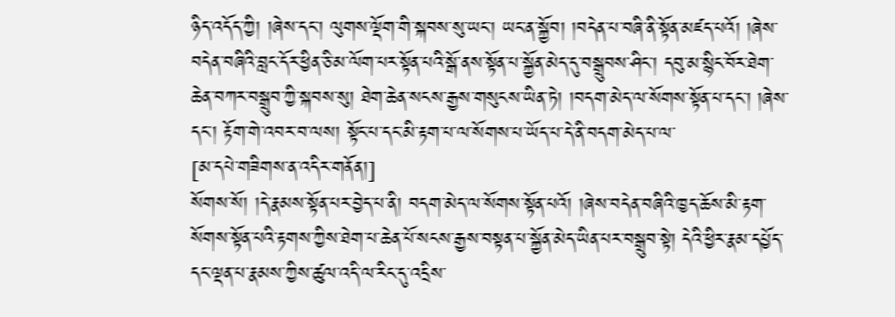ཉིད་འདོད་ཀྱི། །ཞེས་དང་། ལུགས་ལྡོག་གི་སྐབས་སུ་ཡང་། ཡང་ན་སྐྱོབ། །བདེན་པ་བཞི་ནི་སྟོན་མཛད་པའོ། །ཞེས་བདེན་བཞིའི་བླང་དོར་ཕྱིན་ཅི་མ་ལོག་པར་སྟོན་པའི་སྒོ་ནས་སྟོན་པ་སྐྱོན་མེད་དུ་བསྒྲུབས་ཤིང་། དབུ་མ་སྙིང་བོར་ཐེག་ཆེན་བཀར་བསྒྲུབ་ཀྱི་སྐབས་སུ། ཐེག་ཆེན་སངས་རྒྱས་གསུངས་ཡིན་ཏེ། །བདག་མེད་ལ་སོགས་སྟོན་པ་དང་། །ཞེས་དང་། རྟོག་གེ་འབར་བ་ལས། སྟོང་པ་དང་མི་རྟག་པ་ལ་སོགས་པ་ཡོད་པ་དེ་ནི་བདག་མེད་པ་ལ་
[མ་དཔེ་གཟིགས་ན་འདིར་གནོན།]
སོགས་སོ། །དེ་རྣམས་སྟོན་པར་བྱེད་པ་ནི། བདག་མེད་ལ་སོགས་སྟོན་པའོ། །ཞེས་བདེན་བཞིའི་ཁྱད་ཆོས་མི་རྟག་སོགས་སྟོན་པའི་རྟགས་ཀྱིས་ཐེག་པ་ཆེན་པོ་སངས་རྒྱས་བསྟན་པ་སྐྱོན་མེད་ཡིན་པར་བསྒྲུབ་སྟེ། དེའི་ཕྱིར་རྣམ་དཔྱོད་དང་ལྡན་པ་རྣམས་ཀྱིས་ཚུལ་འདི་ལ་རིང་དུ་འདྲིས་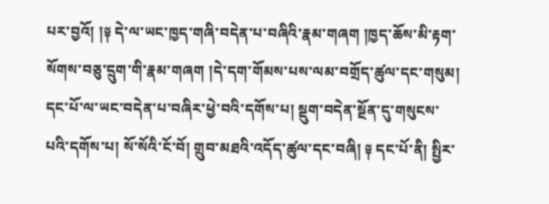པར་བྱའོ། །༈ དེ་ལ་ཡང་ཁྱད་གཞི་བདེན་པ་བཞིའི་རྣམ་གཞག །ཁྱད་ཆོས་མི་རྟག་སོགས་བཅུ་དྲུག་གི་རྣམ་གཞག །དེ་དག་གོམས་པས་ལམ་བགྲོད་ཚུལ་དང་གསུམ། དང་པོ་ལ་ཡང་བདེན་པ་བཞིར་ཕྱེ་བའི་དགོས་པ། སྡུག་བདེན་སྔོན་དུ་གསུངས་པའི་དགོས་པ། སོ་སོའི་ངོ་བོ། གྲུབ་མཐའི་འདོད་ཚུལ་དང་བཞི། ༈ དང་པོ་ནི། སྤྱིར་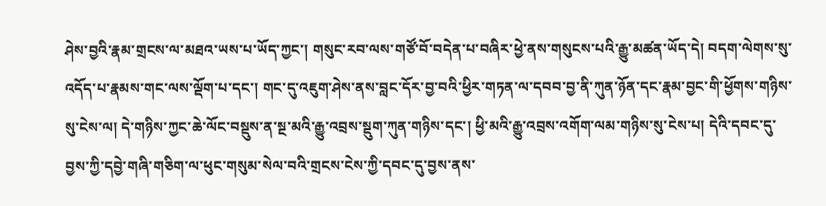ཤེས་བྱའི་རྣམ་གྲངས་ལ་མཐའ་ཡས་པ་ཡོད་ཀྱང་། གསུང་རབ་ལས་གཙོ་བོ་བདེན་པ་བཞིར་ཕྱེ་ནས་གསུངས་པའི་རྒྱུ་མཚན་ཡོད་དེ། བདག་ལེགས་སུ་འདོད་པ་རྣམས་གང་ལས་ལྡོག་པ་དང་། གང་དུ་འཇུག་ཤེས་ནས་བླང་དོར་བྱ་བའི་ཕྱིར་གཏན་ལ་དབབ་བྱ་ནི་ཀུན་ཉོན་དང་རྣམ་བྱང་གི་ཕྱོགས་གཉིས་སུ་ངེས་ལ། དེ་གཉིས་ཀྱང་ཆེ་ལོང་བསྡུས་ན་སྔ་མའི་རྒྱུ་འབྲས་སྡུག་ཀུན་གཉིས་དང་། ཕྱི་མའི་རྒྱུ་འབྲས་འགོག་ལམ་གཉིས་སུ་ངེས་པ། དེའི་དབང་དུ་བྱས་ཀྱི་དབྱེ་གཞི་གཅིག་ལ་ཕུང་གསུམ་སེལ་བའི་གྲངས་ངེས་ཀྱི་དབང་དུ་བྱས་ནས་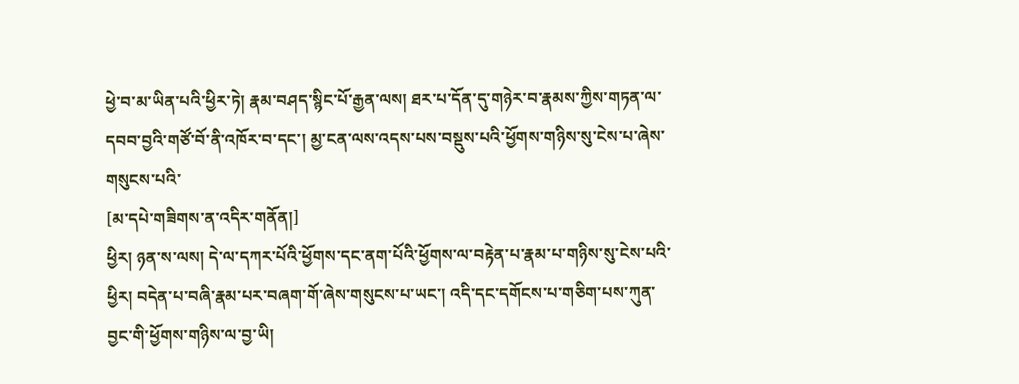ཕྱེ་བ་མ་ཡིན་པའི་ཕྱིར་ཏེ། རྣམ་བཤད་སྙིང་པོ་རྒྱན་ལས། ཐར་པ་དོན་དུ་གཉེར་བ་རྣམས་ཀྱིས་གཏན་ལ་དབབ་བྱའི་གཙོ་བོ་ནི་འཁོར་བ་དང་། མྱ་ངན་ལས་འདས་པས་བསྡུས་པའི་ཕྱོགས་གཉིས་སུ་ངེས་པ་ཞེས་གསུངས་པའི་
[མ་དཔེ་གཟིགས་ན་འདིར་གནོན།]
ཕྱིར། ཉན་ས་ལས། དེ་ལ་དཀར་པོའི་ཕྱོགས་དང་ནག་པོའི་ཕྱོགས་ལ་བརྟེན་པ་རྣམ་པ་གཉིས་སུ་ངེས་པའི་ཕྱིར། བདེན་པ་བཞི་རྣམ་པར་བཞག་གོ་ཞེས་གསུངས་པ་ཡང་། འདི་དང་དགོངས་པ་གཅིག་པས་ཀུན་བྱང་གི་ཕྱོགས་གཉིས་ལ་བྱ་ཡི།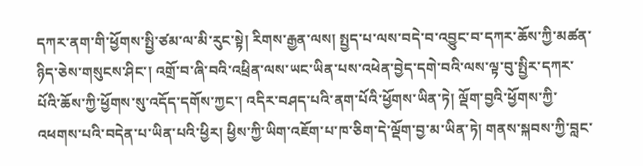དཀར་ནག་གི་ཕྱོགས་སྤྱི་ཙམ་ལ་མི་རུང་སྟེ། རིགས་རྒྱན་ལས། སྤྱད་པ་ལས་བདེ་བ་འབྱུང་བ་དཀར་ཆོས་ཀྱི་མཚན་ཉིད་ཅེས་གསུངས་ཤིང་། འགྲོ་བ་ཞི་བའི་འཕྲིན་ལས་ཡང་ཡིན་པས་འཕེན་བྱེད་དགེ་བའི་ལས་ལྟ་བུ་སྤྱིར་དཀར་པོའི་ཆོས་ཀྱི་ཕྱོགས་སུ་འདོད་དགོས་ཀྱང་། འདིར་བཤད་པའི་ནག་པོའི་ཕྱོགས་ཡིན་ཏེ། ལྡོག་བྱའི་ཕྱོགས་ཀྱི་འཕགས་པའི་བདེན་པ་ཡིན་པའི་ཕྱིར། ཕྱིས་ཀྱི་ཡིག་འཇོག་པ་ཁ་ཅིག་དེ་ལྡོག་བྱ་མ་ཡིན་ཏེ། གནས་སྐབས་ཀྱི་བླང་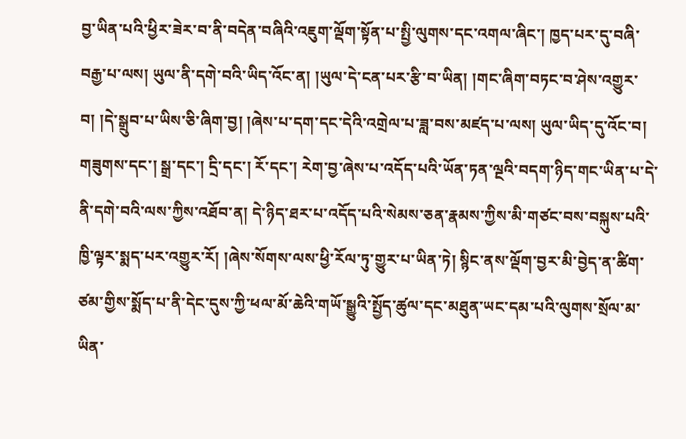བྱ་ཡིན་པའི་ཕྱིར་ཟེར་བ་ནི་བདེན་བཞིའི་འཇུག་ལྡོག་སྟོན་པ་སྤྱི་ལུགས་དང་འགལ་ཞིང་། ཁྱད་པར་དུ་བཞི་བརྒྱ་པ་ལས། ཡུལ་ནི་དགེ་བའི་ཡིད་འོང་ན། །ཡུལ་དེ་ངན་པར་རྩི་བ་ཡིན། །གང་ཞིག་བཏང་བ་ཤེས་འགྱུར་བ། །དེ་སྒྲུབ་པ་ཡིས་ཅི་ཞིག་བྱ། །ཞེས་པ་དག་དང་དེའི་འགྲེལ་པ་ཟླ་བས་མཛད་པ་ལས། ཡུལ་ཡིད་དུ་འོང་བ། གཟུགས་དང་། སྒྲ་དང་། དྲི་དང་། རོ་དང་། རེག་བྱ་ཞེས་པ་འདོད་པའི་ཡོན་ཏན་ལྔའི་བདག་ཉིད་གང་ཡིན་པ་དེ་ནི་དགེ་བའི་ལས་ཀྱིས་འཐོབ་ན། དེ་ཉིད་ཐར་པ་འདོད་པའི་སེམས་ཅན་རྣམས་ཀྱིས་མི་གཙང་བས་བསྐུས་པའི་ཁྱི་ལྟར་སྨད་པར་འགྱུར་རོ། །ཞེས་སོགས་ལས་ཕྱི་རོལ་ཏུ་གྱུར་པ་ཡིན་ཏེ། སྙིང་ནས་ལྡོག་བྱར་མི་བྱེད་ན་ཚིག་ཙམ་གྱིས་སྨོད་པ་ནི་དེང་དུས་ཀྱི་ཕལ་མོ་ཆེའི་གཡོ་སྒྱུའི་སྤྱོད་ཚུལ་དང་མཐུན་ཡང་དམ་པའི་ལུགས་སྲོལ་མ་ཡིན་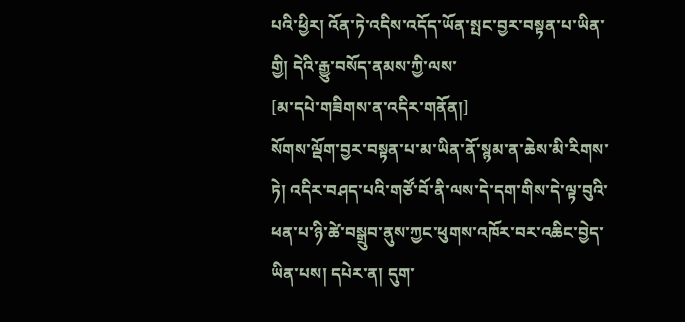པའི་ཕྱིར། འོན་ཏེ་འདིས་འདོད་ཡོན་སྤང་བྱར་བསྟན་པ་ཡིན་གྱི། དེའི་རྒྱུ་བསོད་ནམས་ཀྱི་ལས་
[མ་དཔེ་གཟིགས་ན་འདིར་གནོན།]
སོགས་ལྡོག་བྱར་བསྟན་པ་མ་ཡིན་ནོ་སྙམ་ན་ཆེས་མི་རིགས་ཏེ། འདིར་བཤད་པའི་གཙོ་བོ་ནི་ལས་དེ་དག་གིས་དེ་ལྟ་བུའི་ཕན་པ་ཉི་ཚེ་བསྒྲུབ་ནུས་ཀྱང་ཕུགས་འཁོར་བར་འཆིང་བྱེད་ཡིན་པས། དཔེར་ན། དུག་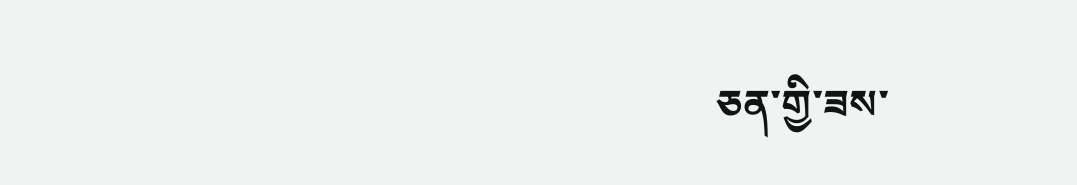ཅན་གྱི་ཟས་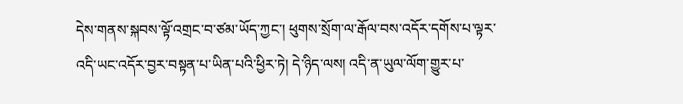དེས་གནས་སྐབས་ལྟོ་འགྲང་བ་ཙམ་ཡོད་ཀྱང་། ཕུགས་སྲོག་ལ་རྒོལ་བས་འདོར་དགོས་པ་ལྟར་འདི་ཡང་འདོར་བྱར་བསྟན་པ་ཡིན་པའི་ཕྱིར་ཏེ། དེ་ཉིད་ལས། འདི་ན་ཡུལ་ལོག་གྱུར་པ་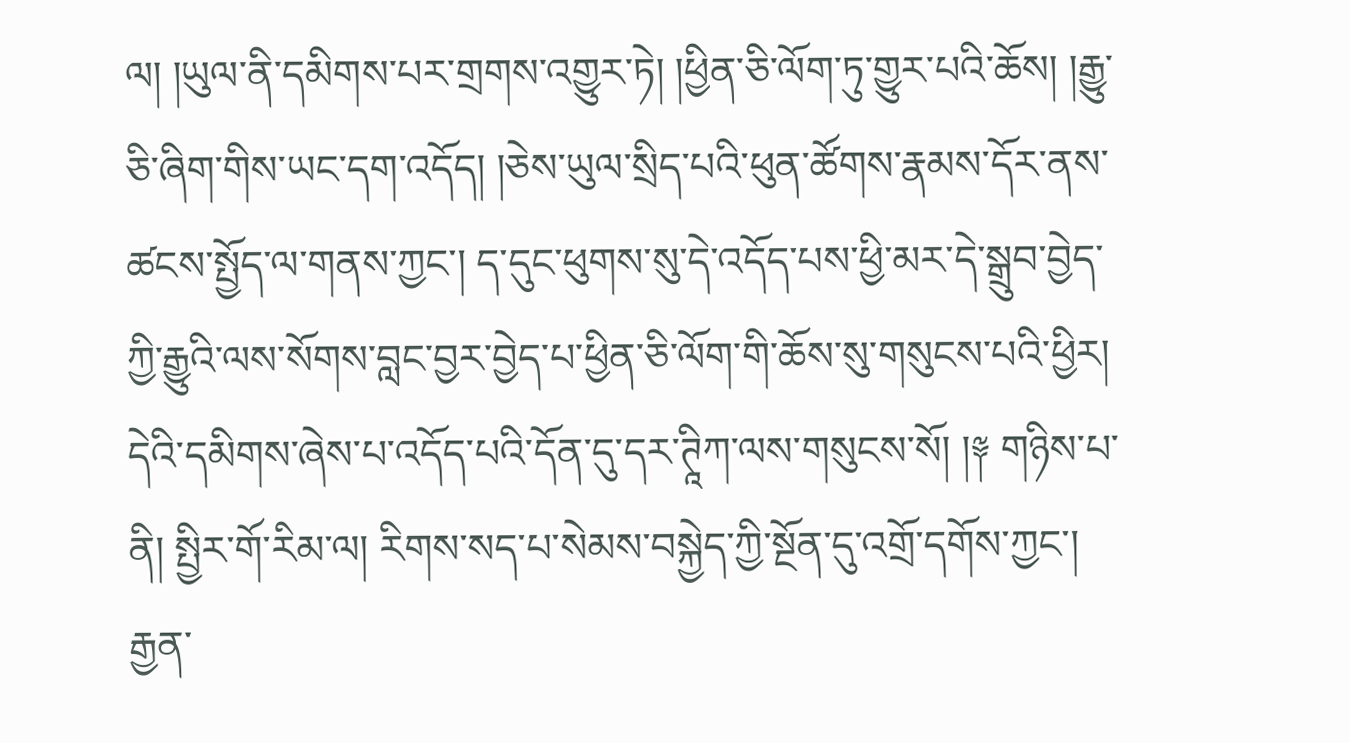ལ། །ཡུལ་ནི་དམིགས་པར་གྲགས་འགྱུར་ཏེ། །ཕྱིན་ཅི་ལོག་ཏུ་གྱུར་པའི་ཆོས། །རྒྱུ་ཅི་ཞིག་གིས་ཡང་དག་འདོད། །ཅེས་ཡུལ་སྲིད་པའི་ཕུན་ཚོགས་རྣམས་དོར་ནས་ཚངས་སྤྱོད་ལ་གནས་ཀྱང་། ད་དུང་ཕུགས་སུ་དེ་འདོད་པས་ཕྱི་མར་དེ་སྒྲུབ་བྱེད་ཀྱི་རྒྱུའི་ལས་སོགས་བླང་བྱར་བྱེད་པ་ཕྱིན་ཅི་ལོག་གི་ཆོས་སུ་གསུངས་པའི་ཕྱིར། དེའི་དམིགས་ཞེས་པ་འདོད་པའི་དོན་དུ་དར་ཊཱིཀ་ལས་གསུངས་སོ། །༈ གཉིས་པ་ནི། སྤྱིར་གོ་རིམ་ལ། རིགས་སད་པ་སེམས་བསྐྱེད་ཀྱི་སྔོན་དུ་འགྲོ་དགོས་ཀྱང་། རྒྱན་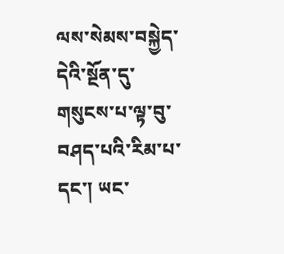ལས་སེམས་བསྐྱེད་དེའི་སྔོན་དུ་གསུངས་པ་ལྟ་བུ་བཤད་པའི་རིམ་པ་དང་། ཡང་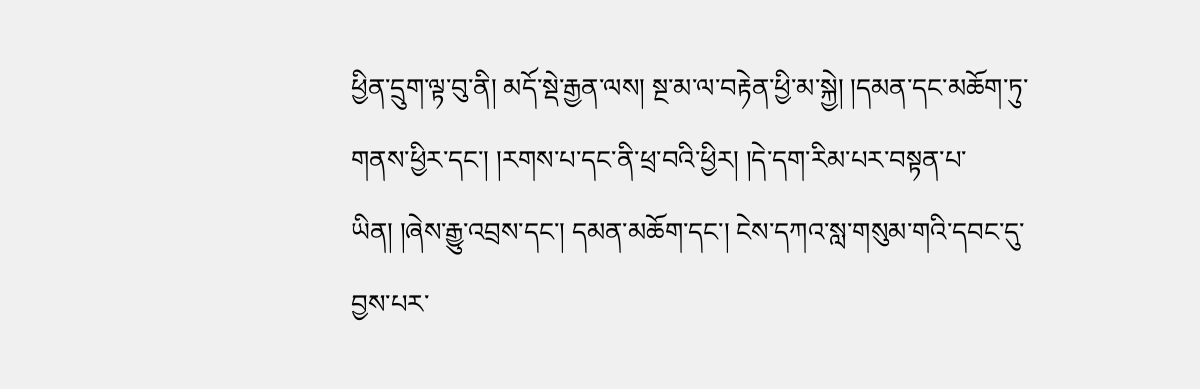ཕྱིན་དྲུག་ལྟ་བུ་ནི། མདོ་སྡེ་རྒྱན་ལས། སྔ་མ་ལ་བརྟེན་ཕྱི་མ་སྐྱེ། །དམན་དང་མཆོག་ཏུ་གནས་ཕྱིར་དང་། །རགས་པ་དང་ནི་ཕྲ་བའི་ཕྱིར། །དེ་དག་རིམ་པར་བསྟན་པ་ཡིན། །ཞེས་རྒྱུ་འབྲས་དང་། དམན་མཆོག་དང་། ངེས་དཀའ་སླ་གསུམ་གའི་དབང་དུ་བྱས་པར་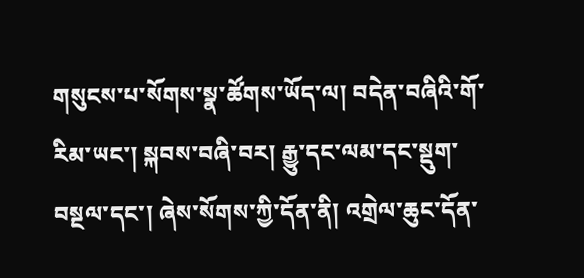གསུངས་པ་སོགས་སྣ་ཚོགས་ཡོད་ལ། བདེན་བཞིའི་གོ་རིམ་ཡང་། སྐབས་བཞི་བར། རྒྱུ་དང་ལམ་དང་སྡུག་བསྔལ་དང་། ཞེས་སོགས་ཀྱི་དོན་ནི། འགྲེལ་ཆུང་དོན་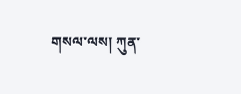གསལ་ལས། ཀུན་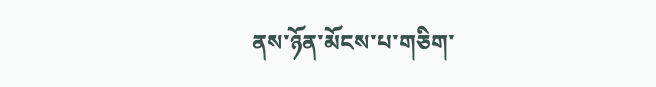ནས་ཉོན་མོངས་པ་གཅིག་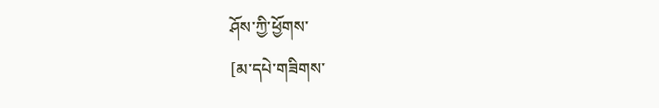ཤོས་ཀྱི་ཕྱོགས་
[མ་དཔེ་གཟིགས་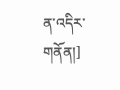ན་འདིར་གནོན།]